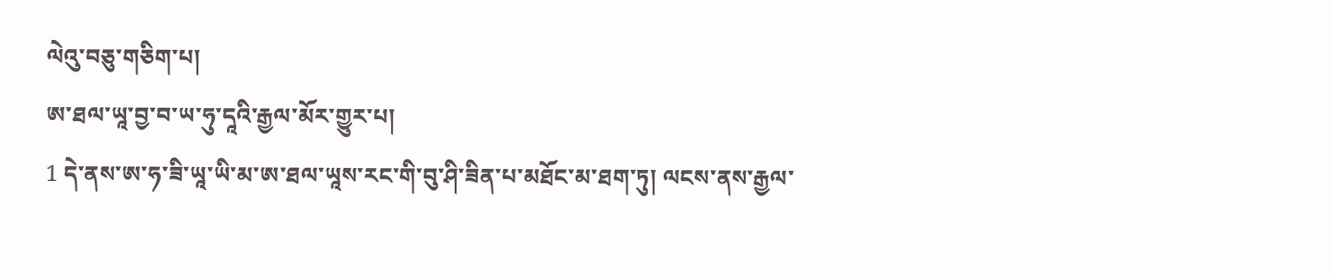ལེའུ་བཅུ་གཅིག་པ།
ཨ་ཐལ་ཡཱ་བྱ་བ་ཡ་ཧུ་དཱའི་རྒྱལ་མོར་གྱུར་པ།
1 དེ་ནས་ཨ་ཧ་ཟི་ཡཱ་ཡི་མ་ཨ་ཐལ་ཡཱས་རང་གི་བུ་ཤི་ཟིན་པ་མཐོང་མ་ཐག་ཏུ། ལངས་ནས་རྒྱལ་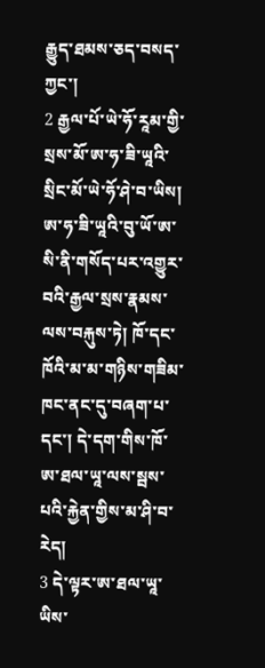རྒྱུད་ཐམས་ཅད་བསད་ཀྱང་།
2 རྒྱལ་པོ་ཡེ་ཧོ་རཱམ་གྱི་སྲས་མོ་ཨ་ཧ་ཟི་ཡཱའི་སྲིང་མོ་ཡེ་ཧོ་ཤེ་བ་ཡིས། ཨ་ཧ་ཟི་ཡཱའི་བུ་ཡོ་ཨ་སི་ནི་གསོད་པར་འགྱུར་བའི་རྒྱལ་སྲས་རྣམས་ལས་བརྐུས་ཏེ། ཁོ་དང་ཁོའི་མ་མ་གཉིས་གཟིམ་ཁང་ནང་དུ་བཞག་པ་དང་། དེ་དག་གིས་ཁོ་ཨ་ཐལ་ཡཱ་ལས་སྦས་པའི་རྐྱེན་གྱིས་མ་ཤི་བ་རེད།
3 དེ་ལྟར་ཨ་ཐལ་ཡཱ་ཡིས་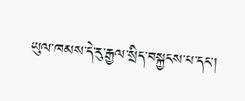ཡུལ་ཁམས་དེ་རུ་རྒྱལ་སྲིད་བསྐྱངས་པ་དང་།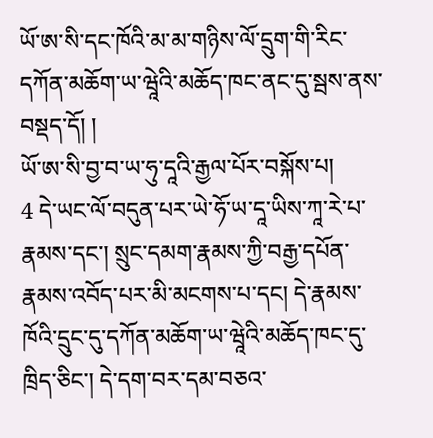ཡོ་ཨ་སི་དང་ཁོའི་མ་མ་གཉིས་ལོ་དྲུག་གི་རིང་དཀོན་མཆོག་ཡ་ཝཱེའི་མཆོད་ཁང་ནང་དུ་སྦས་ནས་བསྡད་དོ། །
ཡོ་ཨ་སི་བྱ་བ་ཡ་ཧུ་དཱའི་རྒྱལ་པོར་བསྐོས་པ།
4 དེ་ཡང་ལོ་བདུན་པར་ཡེ་ཧོ་ཡ་དཱ་ཡིས་ཀཱ་རེ་པ་རྣམས་དང་། སྲུང་དམག་རྣམས་ཀྱི་བརྒྱ་དཔོན་རྣམས་འབོད་པར་མི་མངགས་པ་དང། དེ་རྣམས་ཁོའི་དྲུང་དུ་དཀོན་མཆོག་ཡ་ཝཱེའི་མཆོད་ཁང་དུ་ཁྲིད་ཅིང་། དེ་དག་བར་དམ་བཅའ་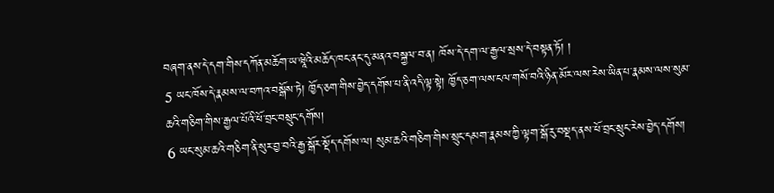བཞག་ནས་དེ་དག་གིས་དཀོན་མཆོག་ཡ་ཝཱེའི་མཆོད་ཁང་ནང་དུ་མནའ་བསྐྱལ་བ་ན། ཁོས་དེ་དག་ལ་རྒྱལ་སྲས་དེ་བསྟན་ཏོ། །
5 ཡང་ཁོས་དེ་རྣམས་ལ་བཀའ་བསྒོས་ཏེ། ཁྱོད་ཅག་གིས་བྱེད་དགོས་པ་ནི་འདི་ལྟ་སྟེ། ཁྱོད་ཅག་ལས་ངལ་གསོ་བའི་ཉིན་མོར་ལས་རེས་ཡིན་པ་རྣམས་ལས་སུམ་ཆའི་གཅིག་གིས་རྒྱལ་པོའི་ཕོ་བྲང་བསྲུང་དགོས།
6 ཡང་སུམ་ཆའི་གཅིག་ནི་སུར་བྱ་བའི་རྒྱ་སྒོར་སྡོད་དགོས་ལ། སུམ་ཆའི་གཅིག་གིས་སྲུང་དམག་རྣམས་ཀྱི་ལྟག་སྒོ་རུ་བསྡད་ནས་ཕོ་བྲང་སྲུང་རེས་བྱེད་དགོས།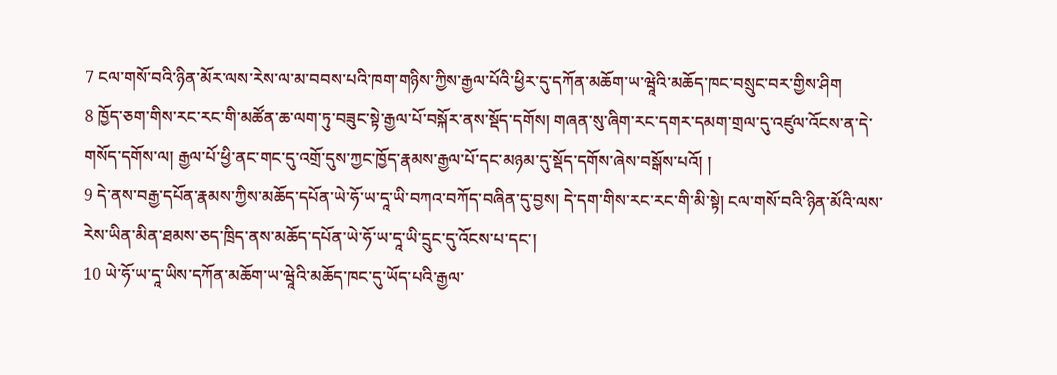7 ངལ་གསོ་བའི་ཉིན་མོར་ལས་རེས་ལ་མ་བབས་པའི་ཁག་གཉིས་ཀྱིས་རྒྱལ་པོའི་ཕྱིར་དུ་དཀོན་མཆོག་ཡ་ཝཱེའི་མཆོད་ཁང་བསྲུང་བར་གྱིས་ཤིག
8 ཁྱོད་ཅག་གིས་རང་རང་གི་མཚོན་ཆ་ལག་ཏུ་བཟུང་སྟེ་རྒྱལ་པོ་བསྐོར་ནས་སྡོད་དགོས། གཞན་སུ་ཞིག་རང་དགར་དམག་གྲལ་དུ་འཛུལ་འོངས་ན་དེ་གསོད་དགོས་ལ། རྒྱལ་པོ་ཕྱི་ནང་གང་དུ་འགྲོ་དུས་ཀྱང་ཁྱོད་རྣམས་རྒྱལ་པོ་དང་མཉམ་དུ་སྡོད་དགོས་ཞེས་བསྒོས་པའོ། །
9 དེ་ནས་བརྒྱ་དཔོན་རྣམས་ཀྱིས་མཆོད་དཔོན་ཡེ་ཧོ་ཡ་དཱ་ཡི་བཀའ་བཀོད་བཞིན་དུ་བྱས། དེ་དག་གིས་རང་རང་གི་མི་སྟེ། ངལ་གསོ་བའི་ཉིན་མོའི་ལས་རེས་ཡིན་མིན་ཐམས་ཅད་ཁྲིད་ནས་མཆོད་དཔོན་ཡེ་ཧོ་ཡ་དཱ་ཡི་དྲུང་དུ་འོངས་པ་དང་།
10 ཡེ་ཧོ་ཡ་དཱ་ཡིས་དཀོན་མཆོག་ཡ་ཝཱེའི་མཆོད་ཁང་དུ་ཡོད་པའི་རྒྱལ་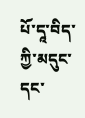པོ་དཱ་བིད་ཀྱི་མདུང་དང་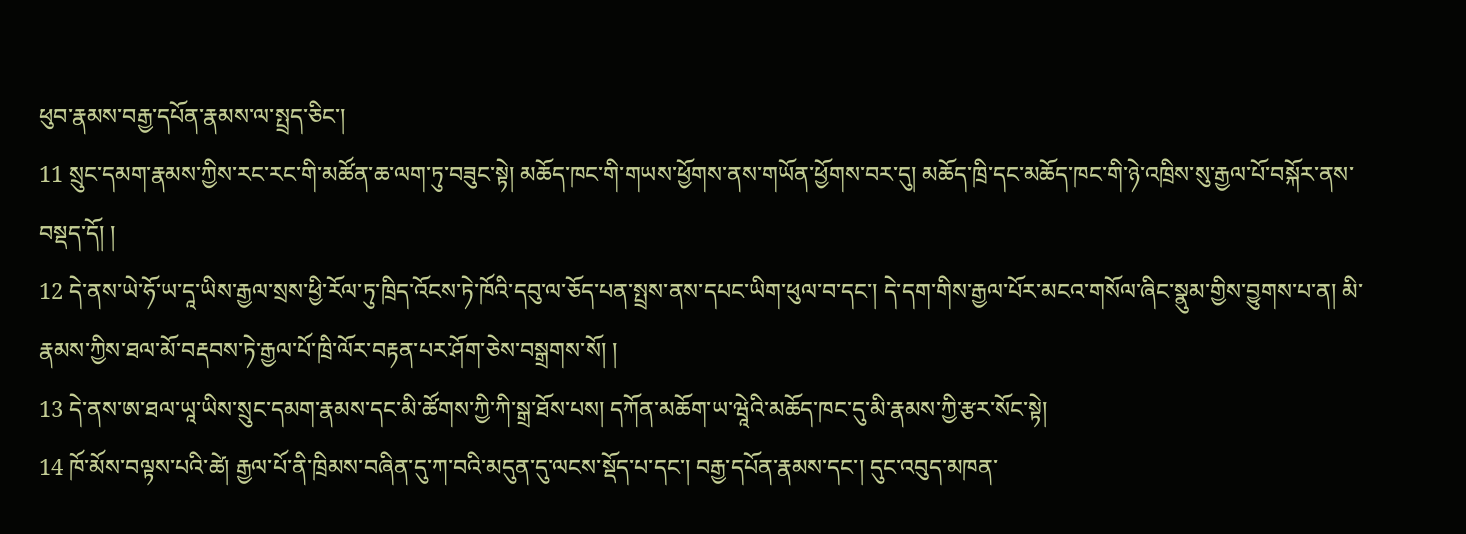ཕུབ་རྣམས་བརྒྱ་དཔོན་རྣམས་ལ་སྤྲད་ཅིང་།
11 སྲུང་དམག་རྣམས་ཀྱིས་རང་རང་གི་མཚོན་ཆ་ལག་ཏུ་བཟུང་སྟེ། མཆོད་ཁང་གི་གཡས་ཕྱོགས་ནས་གཡོན་ཕྱོགས་བར་དུ། མཆོད་ཁྲི་དང་མཆོད་ཁང་གི་ཉེ་འཁྲིས་སུ་རྒྱལ་པོ་བསྐོར་ནས་བསྡད་དོ། །
12 དེ་ནས་ཡེ་ཧོ་ཡ་དཱ་ཡིས་རྒྱལ་སྲས་ཕྱི་རོལ་ཏུ་ཁྲིད་འོངས་ཏེ་ཁོའི་དབུ་ལ་ཅོད་པན་སྤྲས་ནས་དཔང་ཡིག་ཕུལ་བ་དང་། དེ་དག་གིས་རྒྱལ་པོར་མངའ་གསོལ་ཞིང་སྣུམ་གྱིས་བྱུགས་པ་ན། མི་རྣམས་ཀྱིས་ཐལ་མོ་བརྡབས་ཏེ་རྒྱལ་པོ་ཁྲི་ལོར་བརྟན་པར་ཤོག་ཅེས་བསྒྲགས་སོ། །
13 དེ་ནས་ཨ་ཐལ་ཡཱ་ཡིས་སྲུང་དམག་རྣམས་དང་མི་ཚོགས་ཀྱི་ཀི་སྒྲ་ཐོས་པས། དཀོན་མཆོག་ཡ་ཝཱེའི་མཆོད་ཁང་དུ་མི་རྣམས་ཀྱི་རྩར་སོང་སྟེ།
14 ཁོ་མོས་བལྟས་པའི་ཚེ། རྒྱལ་པོ་ནི་ཁྲིམས་བཞིན་དུ་ཀ་བའི་མདུན་དུ་ལངས་སྡོད་པ་དང་། བརྒྱ་དཔོན་རྣམས་དང་། དུང་འབུད་མཁན་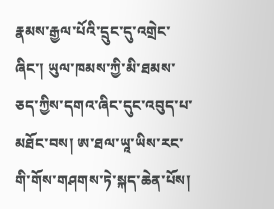རྣམས་རྒྱལ་པོའི་དྲུང་དུ་འགྲེང་ཞིང་། ཡུལ་ཁམས་ཀྱི་མི་ཐམས་ཅད་ཀྱིས་དགའ་ཞིང་དུང་འབུད་པ་མཐོང་བས། ཨ་ཐལ་ཡཱ་ཡིས་རང་གི་གོས་གཤགས་ཏེ་སྐད་ཆེན་པོས།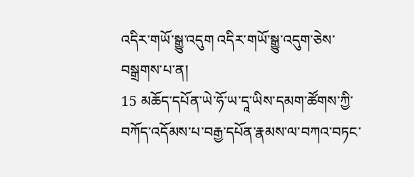འདིར་གཡོ་སྒྱུ་འདུག འདིར་གཡོ་སྒྱུ་འདུག་ཅེས་བསྒྲགས་པ་ན།
15 མཆོད་དཔོན་ཡེ་ཧོ་ཡ་དཱ་ཡིས་དམག་ཚོགས་ཀྱི་བཀོད་འདོམས་པ་བརྒྱ་དཔོན་རྣམས་ལ་བཀའ་བཏང་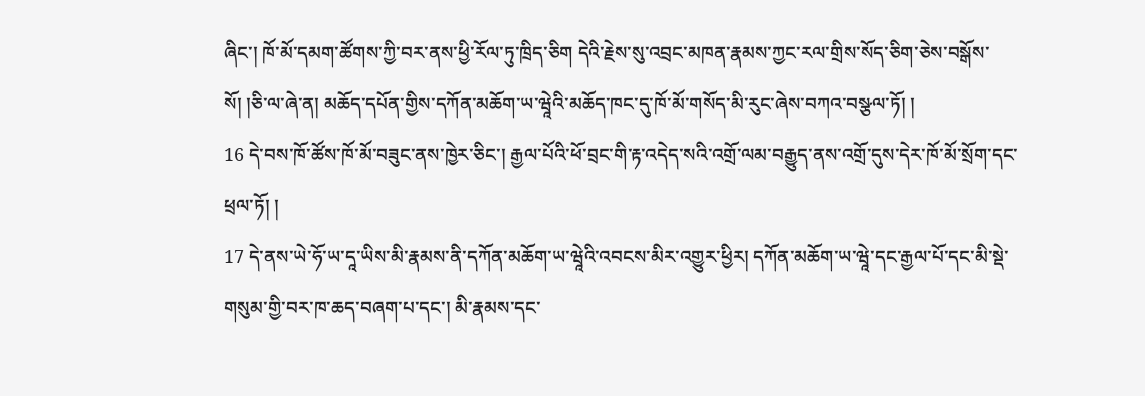ཞིང་། ཁོ་མོ་དམག་ཚོགས་ཀྱི་བར་ནས་ཕྱི་རོལ་ཏུ་ཁྲིད་ཅིག དེའི་རྗེས་སུ་འབྲང་མཁན་རྣམས་ཀྱང་རལ་གྲིས་སོད་ཅིག་ཅེས་བསྒོས་སོ། །ཅི་ལ་ཞེ་ན། མཆོད་དཔོན་གྱིས་དཀོན་མཆོག་ཡ་ཝཱེའི་མཆོད་ཁང་དུ་ཁོ་མོ་གསོད་མི་རུང་ཞེས་བཀའ་བསྩལ་ཏོ། །
16 དེ་བས་ཁོ་ཚོས་ཁོ་མོ་བཟུང་ནས་ཁྱེར་ཅིང་། རྒྱལ་པོའི་ཕོ་བྲང་གི་རྟ་འདེད་སའི་འགྲོ་ལམ་བརྒྱུད་ནས་འགྲོ་དུས་དེར་ཁོ་མོ་སྲོག་དང་ཕྲལ་ཏོ། །
17 དེ་ནས་ཡེ་ཧོ་ཡ་དཱ་ཡིས་མི་རྣམས་ནི་དཀོན་མཆོག་ཡ་ཝཱེའི་འབངས་མིར་འགྱུར་ཕྱིར། དཀོན་མཆོག་ཡ་ཝཱེ་དང་རྒྱལ་པོ་དང་མི་སྡེ་གསུམ་གྱི་བར་ཁ་ཆད་བཞག་པ་དང་། མི་རྣམས་དང་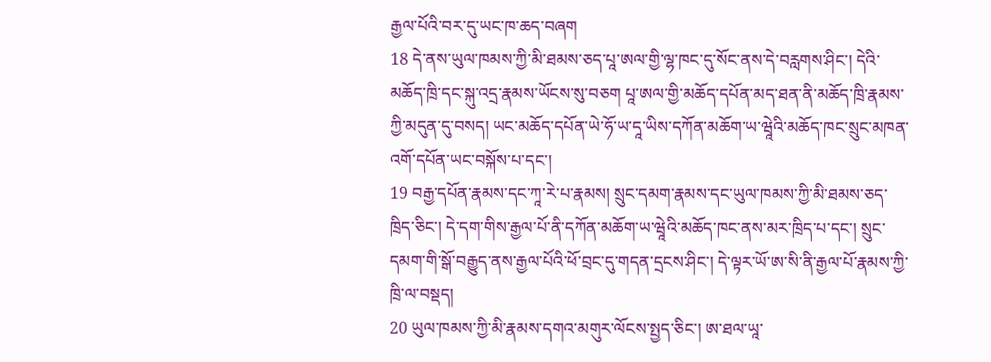རྒྱལ་པོའི་བར་དུ་ཡང་ཁ་ཆད་བཞག
18 དེ་ནས་ཡུལ་ཁམས་ཀྱི་མི་ཐམས་ཅད་པཱ་ཨལ་གྱི་ལྷ་ཁང་དུ་སོང་ནས་དེ་བརླགས་ཤིང་། དེའི་མཆོད་ཁྲི་དང་སྐུ་འདྲ་རྣམས་ཡོངས་སུ་བཅག པཱ་ཨལ་གྱི་མཆོད་དཔོན་མད་ཐན་ནི་མཆོད་ཁྲི་རྣམས་ཀྱི་མདུན་དུ་བསད། ཡང་མཆོད་དཔོན་ཡེ་ཧོ་ཡ་དཱ་ཡིས་དཀོན་མཆོག་ཡ་ཝཱེའི་མཆོད་ཁང་སྲུང་མཁན་འགོ་དཔོན་ཡང་བསྐོས་པ་དང་།
19 བརྒྱ་དཔོན་རྣམས་དང་ཀཱ་རེ་པ་རྣམས། སྲུང་དམག་རྣམས་དང་ཡུལ་ཁམས་ཀྱི་མི་ཐམས་ཅད་ཁྲིད་ཅིང་། དེ་དག་གིས་རྒྱལ་པོ་ནི་དཀོན་མཆོག་ཡ་ཝཱེའི་མཆོད་ཁང་ནས་མར་ཁྲིད་པ་དང་། སྲུང་དམག་གི་སྒོ་བརྒྱུད་ནས་རྒྱལ་པོའི་ཕོ་བྲང་དུ་གདན་དྲངས་ཤིང་། དེ་ལྟར་ཡོ་ཨ་སི་ནི་རྒྱལ་པོ་རྣམས་ཀྱི་ཁྲི་ལ་བསྡད།
20 ཡུལ་ཁམས་ཀྱི་མི་རྣམས་དགའ་མགུར་ལོངས་སྤྱད་ཅིང་། ཨ་ཐལ་ཡཱ་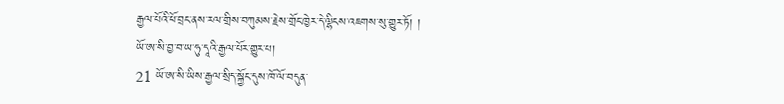རྒྱལ་པོའི་ཕོ་བྲང་ནས་རལ་གྲིས་བཀུམས་རྗེས་གྲོང་ཁྱེར་དེ་ལྷིངས་འཇགས་སུ་གྱུར་ཏོ། །
ཡོ་ཨ་སི་བྱ་བ་ཡ་ཧུ་དཱའི་རྒྱལ་པོར་གྱུར་པ།
21 ཡོ་ཨ་སི་ཡིས་རྒྱལ་སྲིད་སྐྱོང་དུས་ཁོ་ལོ་བདུན་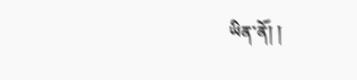ཡིན་ནོ། །